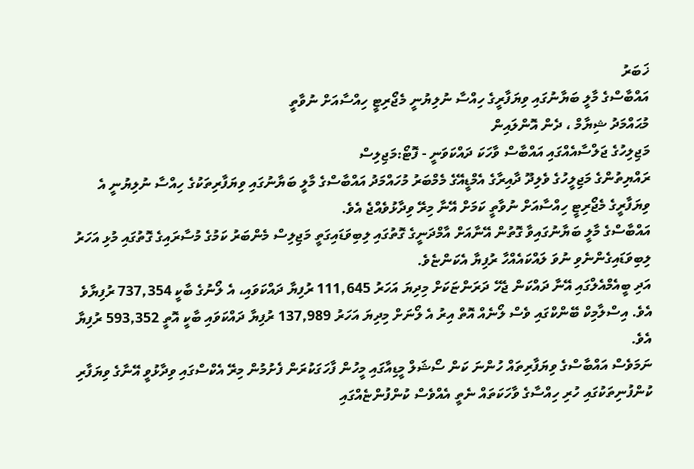ޚަބަރު
އައްބާސްގެ މާލީ ބަޔާނުގައި ވިޔަފާރީގެ ހިއްސާ ނުލިޔުނީ މެޖޯރިޓީ ހިއްސާއަށް ނުވާތީ
މުޙައްމަދު ޝިޔާމް ، ދެން އޮންލައިން
މަޖިލިހުގެ ޖަލްސާއެއްގައި އައްބާސް ވާހަކަ ދައްކަވަނީ - ފޮޓޯ:މަޖިލިސް
ރައްޔިތުންގެ މަޖިލީހުގެ ވެލިދޫ ދާއިރާގެ އެމްޑީއޭގެ މެމްބަރު މުހައްމަދު އައްބާސްގެ މާލީ ބަޔާނުގައި ވިޔަފާރިތަކުގެ ހިއްސާ ނުލިޔުނީ އެ ވިޔަފާރީގެ މެޖޯރިޓީ ހިއްސާއަށް ނުވާތީ ކަމަށް އޭނާ މިރޭ ވިދާޅުވެއްޖެ އެވެ.
އައްބާސްގެ މާލީ ބަޔާނުގައިވާ ގޮތުން އޭނާއަށް އާމްދަނީގެ ގޮތުގައި ލިބިވަޑައިގަތީ މަޖިލިސް މެންބަރު ކަމުގެ މުސާރައިގެ ގޮތުގައި މުޅި އަހަރު ލިބިވަޑައިގެންނެވި ނުވަ ލައްކައެއްހާ ރުފިޔާ އެކަންޏެވެ.
އަދި ބީއެމްއެލްގައި އޭނާ ދައްކަން ޖެހޭ ދަރަންޏަކަށް މިދިޔަ އަހަރު 111,645 ރުފިޔާ ދައްކަވައި، އެ ލޯނުގެ ބާކީ 737,354 ރުފިޔާވެ އެވެ. އިސްލާމިކް ބޭންކްގައި ވެސް ލޯނެއް އޮތް އިރު އެ ލޯނަށް މިދިޔަ އަހަރު 137,989 ރުފިޔާ ދައްކަވައި ބާކީ އޮތީ 593,352 ރުފިޔާ އެވެ.
ނަމަވެސް އައްބާސްގެ ވިޔަފާރިތައް ހުންނަ ކަން ސޯޝަލް މީޑިއާގައި މީހުން ފާހަގަކުރަން ފެށުމުން މިރޭ އެކްސްގައި ވިދާޅުވީ އޭނާގެ ވިޔަފާރި ކުންފުނިތަކުގައި ހުރި ހިއްސާގެ ވާހަކަތައް ނެތީ އެއްވެސް ކުންފުންޏެއްގައި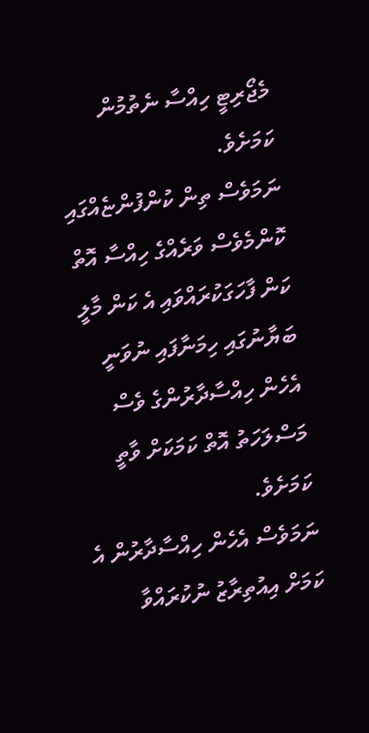މެޖޯރިޓީ ހިއްސާ ނެތުމުން ކަމަށެވެ.
ނަމަވެސް ތިން ކުންފުންޏެއްގައި ކޮންމެވެސް ވަރެއްގެ ހިއްސާ އޮތް ކަން ފާހަގަކުރައްވައި އެ ކަން މާލީ ބަޔާނުގައި ހިމަނާފައި ނުވަނީ އެހެން ހިއްސާދާރުންގެ ވެސް މަސްލަހަތު އޮތް ކަމަކަށް ވާތީ ކަމަށެވެ.
ނަމަވެސް އެހެން ހިއްސާދާރުން އެ ކަމަށް އިއުތިރާޒު ނުކުރައްވާ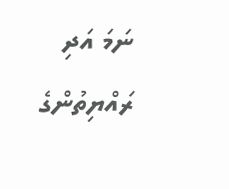ނަމަ އަދި ރައްޔިތުންގެ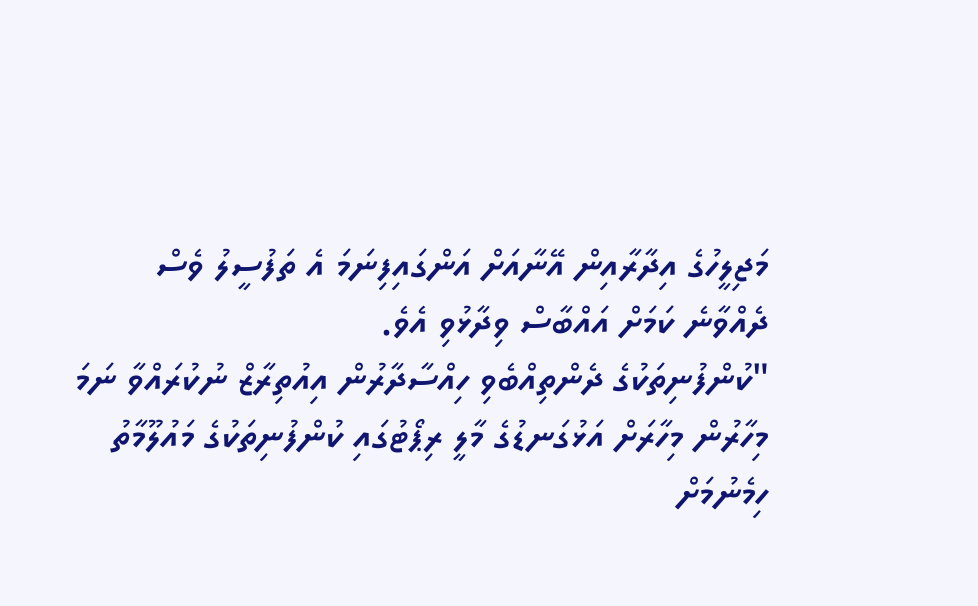މަޖިލީހުގެ އިދާރާއިން އޭނާއަށް އަންގައިފިނަމަ އެ ތަފުސީލު ވެސް ދެއްވާނެ ކަމަށް އައްބާސް ވިދާޅުވި އެވެ.
"ކުންފުނިތަކުގެ ދެންތިއްބެވި ހިއްސާދާރުން އިއުތިރާޒް ނުކުރައްވާ ނަމަ މިހާރުން މިހާރަށް އަޅުގަނޑުގެ މާލީ ރިޕޯޓުގައި ކުންފުނިތަކުގެ މައުލޫމާތު ހިމެނުމަށް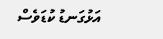އަޅުގަނޑު ކުޑަވެސް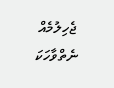ޖެހިލުމެއް ނެތްވާހަކަ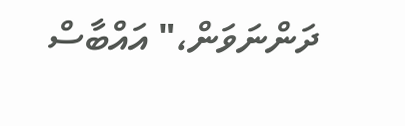ދަންނަވަން،" އައްބާސް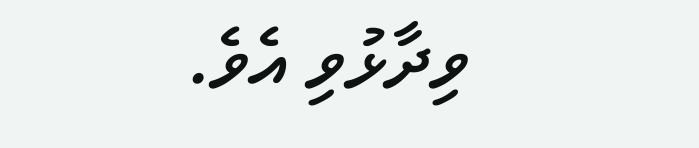ވިދާޅުވި އެވެ.